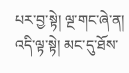པར་བྱ་སྟེ། ལྔ་གང་ཞེ་ན། འདི་ལྟ་སྟེ། མང་དུ་ཐོས་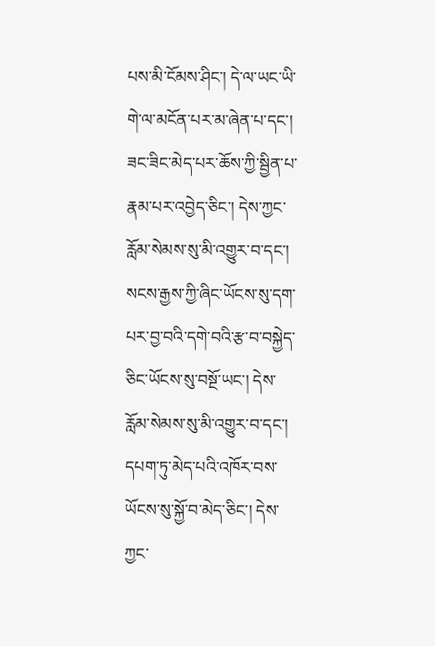པས་མི་ངོམས་ཤིང་། དེ་ལ་ཡང་ཡི་གེ་ལ་མངོན་པར་མ་ཞེན་པ་དང་། ཟང་ཟིང་མེད་པར་ཆོས་ཀྱི་སྦྱིན་པ་རྣམ་པར་འབྱེད་ཅིང་། དེས་ཀྱང་རློམ་སེམས་སུ་མི་འགྱུར་བ་དང་། སངས་རྒྱས་ཀྱི་ཞིང་ཡོངས་སུ་དག་པར་བྱ་བའི་དགེ་བའི་རྩ་བ་བསྐྱེད་ཅིང་ཡོངས་སུ་བསྔོ་ཡང་། དེས་རློམ་སེམས་སུ་མི་འགྱུར་བ་དང་། དཔག་ཏུ་མེད་པའི་འཁོར་བས་ཡོངས་སུ་སྐྱོ་བ་མེད་ཅིང་། དེས་ཀྱང་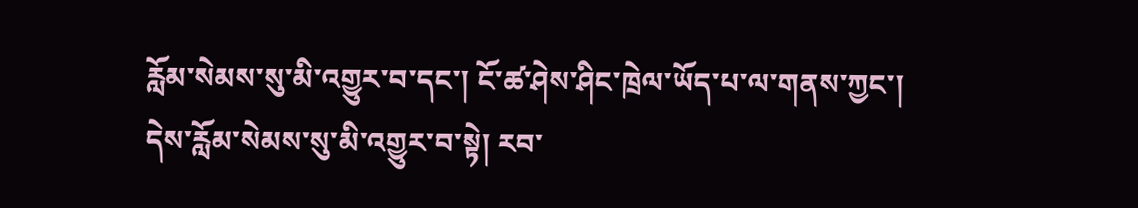རློམ་སེམས་སུ་མི་འགྱུར་བ་དང་། ངོ་ཚ་ཤེས་ཤིང་ཁྲེལ་ཡོད་པ་ལ་གནས་ཀྱང་། དེས་རློམ་སེམས་སུ་མི་འགྱུར་བ་སྟེ། རབ་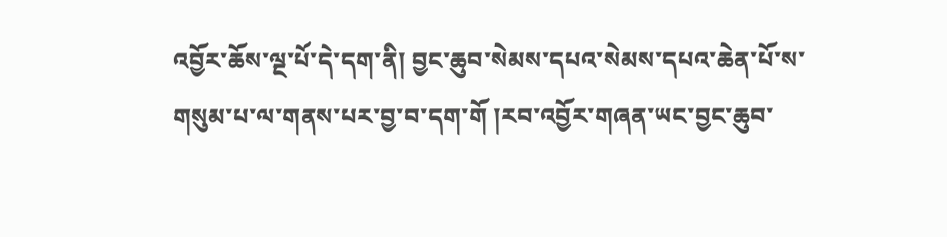འབྱོར་ཆོས་ལྔ་པོ་དེ་དག་ནི། བྱང་ཆུབ་སེམས་དཔའ་སེམས་དཔའ་ཆེན་པོ་ས་གསུམ་པ་ལ་གནས་པར་བྱ་བ་དག་གོ །རབ་འབྱོར་གཞན་ཡང་བྱང་ཆུབ་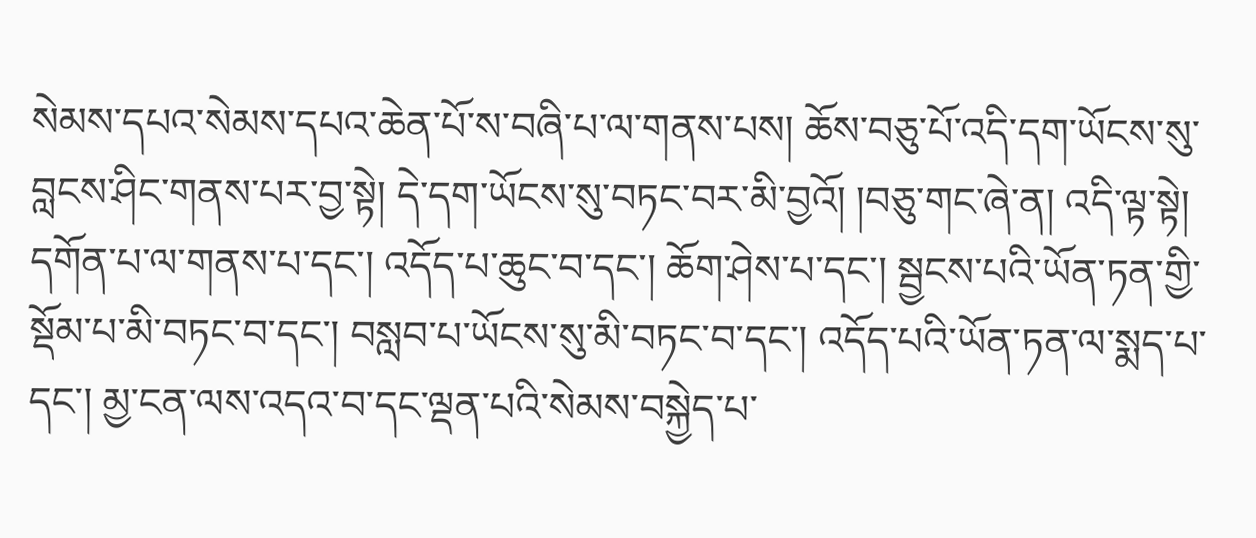སེམས་དཔའ་སེམས་དཔའ་ཆེན་པོ་ས་བཞི་པ་ལ་གནས་པས། ཆོས་བཅུ་པོ་འདི་དག་ཡོངས་སུ་བླངས་ཤིང་གནས་པར་བྱ་སྟེ། དེ་དག་ཡོངས་སུ་བཏང་བར་མི་བྱའོ། །བཅུ་གང་ཞེ་ན། འདི་ལྟ་སྟེ། དགོན་པ་ལ་གནས་པ་དང་། འདོད་པ་ཆུང་བ་དང་། ཆོག་ཤེས་པ་དང་། སྦྱངས་པའི་ཡོན་ཏན་གྱི་སྡོམ་པ་མི་བཏང་བ་དང་། བསླབ་པ་ཡོངས་སུ་མི་བཏང་བ་དང་། འདོད་པའི་ཡོན་ཏན་ལ་སྨད་པ་དང་། མྱ་ངན་ལས་འདའ་བ་དང་ལྡན་པའི་སེམས་བསྐྱེད་པ་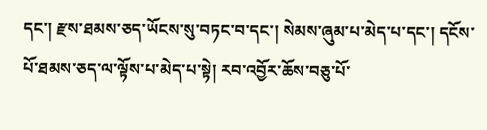དང་། རྫས་ཐམས་ཅད་ཡོངས་སུ་བཏང་བ་དང་། སེམས་ཞུམ་པ་མེད་པ་དང་། དངོས་པོ་ཐམས་ཅད་ལ་ལྟོས་པ་མེད་པ་སྟེ། རབ་འབྱོར་ཆོས་བཅུ་པོ་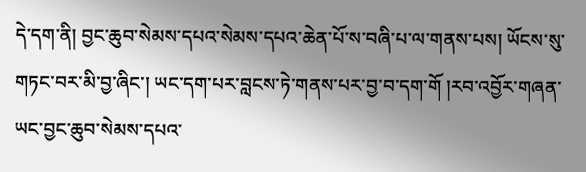དེ་དག་ནི། བྱང་ཆུབ་སེམས་དཔའ་སེམས་དཔའ་ཆེན་པོ་ས་བཞི་པ་ལ་གནས་པས། ཡོངས་སུ་གཏང་བར་མི་བྱ་ཞིང་། ཡང་དག་པར་བླངས་ཏེ་གནས་པར་བྱ་བ་དག་གོ །རབ་འབྱོར་གཞན་ཡང་བྱང་ཆུབ་སེམས་དཔའ་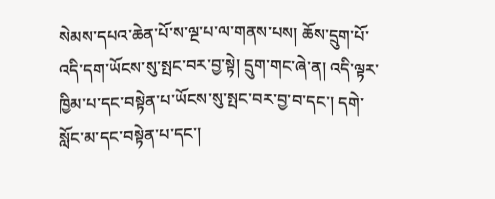སེམས་དཔའ་ཆེན་པོ་ས་ལྔ་པ་ལ་གནས་པས། ཆོས་དྲུག་པོ་འདི་དག་ཡོངས་སུ་སྤང་བར་བྱ་སྟེ། དྲུག་གང་ཞེ་ན། འདི་ལྟར་ཁྱིམ་པ་དང་བསྟེན་པ་ཡོངས་སུ་སྤང་བར་བྱ་བ་དང་། དགེ་སློང་མ་དང་བསྟེན་པ་དང་།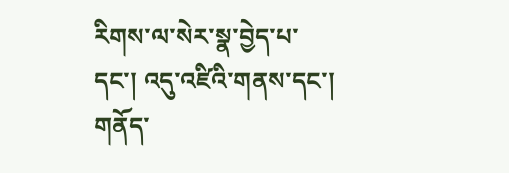རིགས་ལ་སེར་སྣ་བྱེད་པ་དང་། འདུ་འཛིའི་གནས་དང་། གནོད་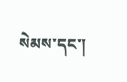སེམས་དང་།